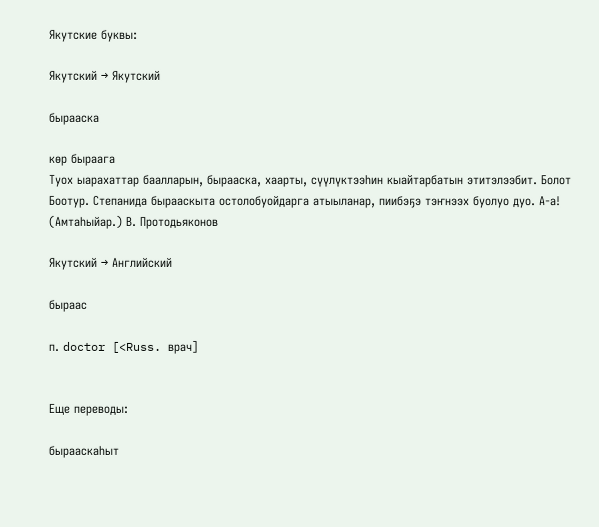Якутские буквы:

Якутский → Якутский

бырааска

көр быраага
Туох ыарахаттар баалларын, бырааска, хаарты, сүүлүктээһин кыайтарбатын этитэлээбит. Болот Боотур. Степанида бырааскыта остолобуойдарга атыыланар, пиибэҕэ тэҥнээх буолуо дуо. А-а! (Амтаһыйар.) В. Протодьяконов

Якутский → Английский

быраас

п. doctor [<Russ. врач]


Еще переводы:

бырааскаһыт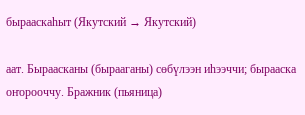бырааскаһыт (Якутский → Якутский)

аат. Быраасканы (бырааганы) сөбүлээн иһээччи; бырааска оҥорооччу. Бражник (пьяница)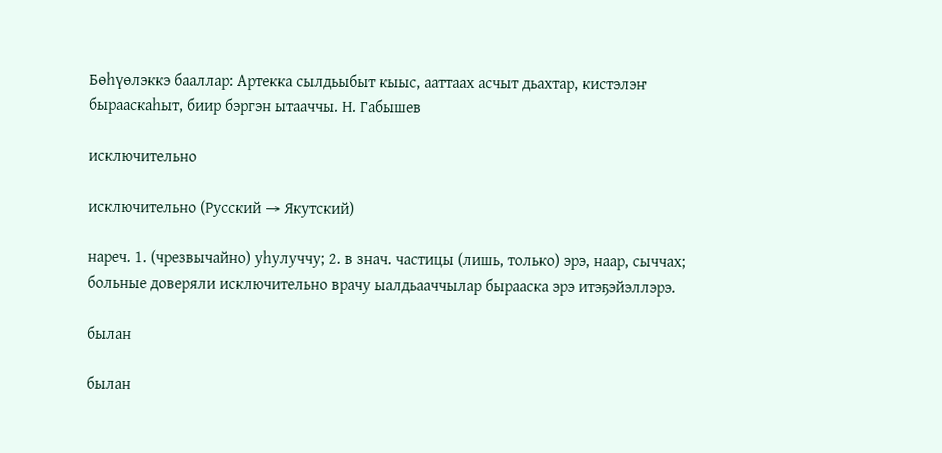Бөһүөлэккэ бааллар: Артекка сылдьыбыт кыыс, ааттаах асчыт дьахтар, кистэлэҥ бырааскаһыт, биир бэргэн ытааччы. Н. Габышев

исключительно

исключительно (Русский → Якутский)

нареч. 1. (чрезвычайно) уһулуччу; 2. в знач. частицы (лишь, только) эрэ, наар, сыччах; больные доверяли исключительно врачу ыалдьааччылар бырааска эрэ итэҕэйэллэрэ.

былан

былан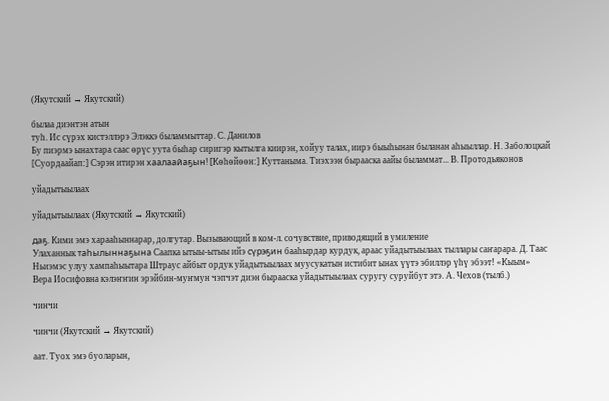(Якутский → Якутский)

былаа диэнтэн атын
туһ. Ис сүрэх кистэллэрэ Элэккэ быламмыттар. С. Данилов
Бу пиэрмэ ынахтара саас өрүс уута быһар сиригэр кытылга киирэн, хойуу талах, иирэ быыһынан быланан аһыыллар. Н. Заболоцкай
[Суордаайап:] Сэрэн итирэн хаалаайаҕын! [Көһөйөөн:] Куттаныма. Тиэхээн бырааска аайы быламмат... В. Протодьяконов

уйадытыылаах

уйадытыылаах (Якутский → Якутский)

даҕ. Кими эмэ харааһыннарар, долгутар. Вызывающий в ком-л. сочувствие, приводящий в умиление
Улаханнык таһылыннаҕына Саапка ытыы-ытыы ийэ сүрэҕин бааһырдар курдук, араас уйадытыылаах тыллары саҥарара. Д. Таас
Ньиэмэс улуу хампаһыытара Штраус айбыт ордук уйадытыылаах муусукатын истибит ынах үүтэ эбиллэр үһү эбээт! «Кыым»
Вера Иосифовна кэлэҥҥин эрэйбин-муҥмун чэпчэт диэн бырааска уйадытыылаах суругу суруйбут этэ. А. Чехов (тылб.)

чинчи

чинчи (Якутский → Якутский)

аат. Туох эмэ буоларын,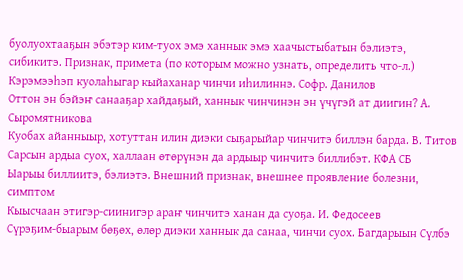буолуохтааҕын эбэтэр ким-туох эмэ ханнык эмэ хаачыстыбатын бэлиэтэ, сибикитэ. Признак, примета (по которым можно узнать, определить что-л.)
Кэрэмээһэп куолаһыгар кыйаханар чинчи иһилиннэ. Софр. Данилов
Оттон эн бэйэҥ санааҕар хайдаҕый, ханнык чинчинэн эн үчүгэй ат диигин? А. Сыромятникова
Куобах айанныыр, хотуттан илин диэки сыҕарыйар чинчитэ биллэн барда. В. Титов
Сарсын ардыа суох, халлаан өтөрүнэн да ардыыр чинчитэ биллибэт. КФА СБ
Ыарыы биллиитэ, бэлиэтэ. Внешний признак, внешнее проявление болезни, симптом
Кыысчаан этигэр-сиинигэр араҥ чинчитэ ханан да суоҕа. И. Федосеев
Сүрэҕим-быарым бөҕөх, өлөр диэки ханнык да санаа, чинчи суох. Багдарыын Сүлбэ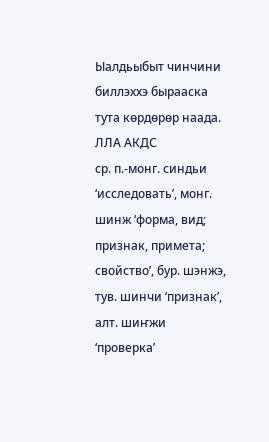Ыалдьыбыт чинчини биллэххэ бырааска тута көрдөрөр наада. ЛЛА АКДС
ср. п.-монг. синдьи ‘исследовать’, монг. шинж ‘форма, вид; признак, примета; свойство’, бур. шэнжэ, тув. шинчи ‘признак’, алт. шиҥжи ‘проверка’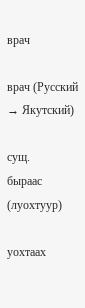врач

врач (Русский → Якутский)

сущ.
быраас (луохтуур)

уохтаах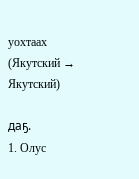уохтаах (Якутский → Якутский)

даҕ.
1. Олус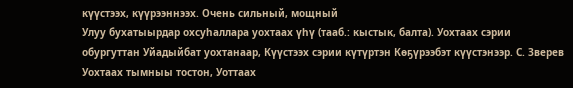күүстээх, күүрээннээх. Очень сильный, мощный
Улуу бухатыырдар охсуһаллара уохтаах үһү (тааб.: кыстык, балта). Уохтаах сэрии обургуттан Уйадыйбат уохтанаар, Күүстээх сэрии күтүртэн Көҕүрээбэт күүстэнээр. С. Зверев
Уохтаах тымныы тостон, Уоттаах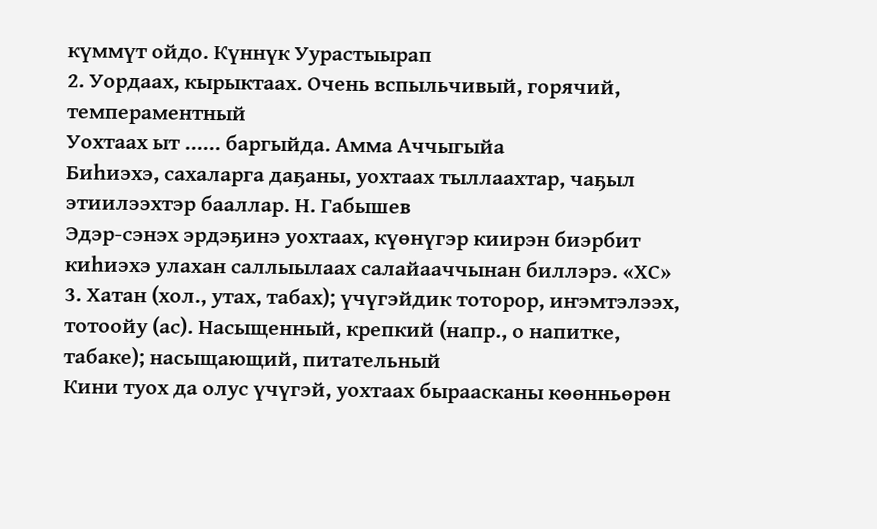күммүт ойдо. Күннүк Уурастыырап
2. Уордаах, кырыктаах. Очень вспыльчивый, горячий, темпераментный
Уохтаах ыт …… баргыйда. Амма Аччыгыйа
Биһиэхэ, сахаларга даҕаны, уохтаах тыллаахтар, чаҕыл этиилээхтэр бааллар. Н. Габышев
Эдэр-сэнэх эрдэҕинэ уохтаах, күөнүгэр киирэн биэрбит киһиэхэ улахан саллыылаах салайааччынан биллэрэ. «ХС»
3. Хатан (хол., утах, табах); үчүгэйдик тоторор, иҥэмтэлээх, тотоойу (ас). Насыщенный, крепкий (напр., о напитке, табаке); насыщающий, питательный
Кини туох да олус үчүгэй, уохтаах быраасканы көөнньөрөн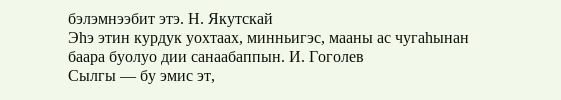бэлэмнээбит этэ. Н. Якутскай
Эһэ этин курдук уохтаах, минньигэс, мааны ас чугаһынан баара буолуо дии санаабаппын. И. Гоголев
Сылгы — бу эмис эт,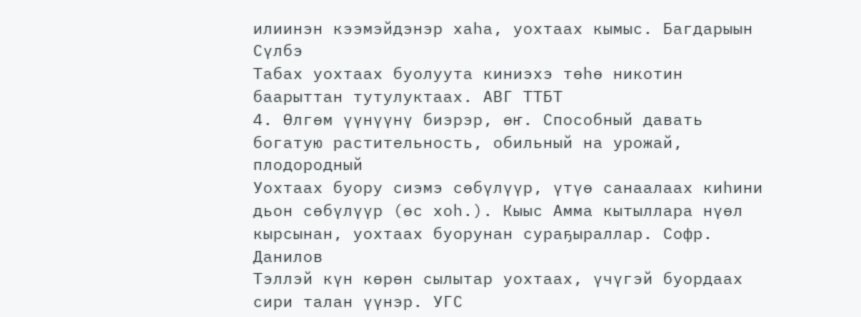илиинэн кээмэйдэнэр хаһа, уохтаах кымыс. Багдарыын Сүлбэ
Табах уохтаах буолуута киниэхэ төһө никотин баарыттан тутулуктаах. АВГ ТТБТ
4. Өлгөм үүнүүнү биэрэр, өҥ. Способный давать богатую растительность, обильный на урожай, плодородный
Уохтаах буору сиэмэ сөбүлүүр, үтүө санаалаах киһини дьон сөбүлүүр (өс хоһ.). Кыыс Амма кытыллара нүөл кырсынан, уохтаах буорунан сураҕыраллар. Софр. Данилов
Тэллэй күн көрөн сылытар уохтаах, үчүгэй буордаах сири талан үүнэр. УГС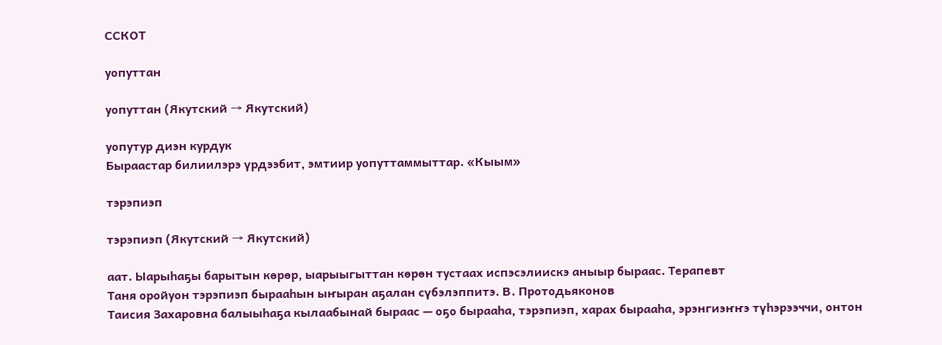ССКОТ

уопуттан

уопуттан (Якутский → Якутский)

уопутур диэн курдук
Быраастар билиилэрэ үрдээбит, эмтиир уопуттаммыттар. «Кыым»

тэрэпиэп

тэрэпиэп (Якутский → Якутский)

аат. Ыарыһаҕы барытын көрөр, ыарыыгыттан көрөн тустаах испэсэлиискэ аныыр быраас. Терапевт
Таня оройуон тэрэпиэп бырааһын ыҥыран аҕалан сүбэлэппитэ. В. Протодьяконов
Таисия Захаровна балыыһаҕа кылаабынай быраас — оҕо бырааһа, тэрэпиэп, харах бырааһа, эрэнгиэҥҥэ түһэрээччи, онтон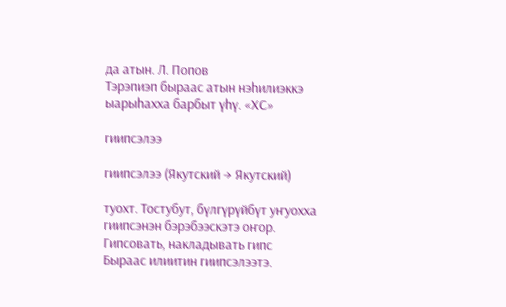да атын. Л. Попов
Тэрэпиэп быраас атын нэһилиэккэ ыарыһахха барбыт үһү. «ХС»

гиипсэлээ

гиипсэлээ (Якутский → Якутский)

туохт. Тостубут, бүлгүрүйбүт уҥуохха гиипсэнэн бэрэбээскэтэ оҥор. Гипсовать, накладывать гипс
Быраас илиитин гиипсэлээтэ.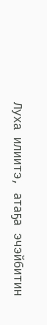Луха илиитэ, атаҕа эчэйбитин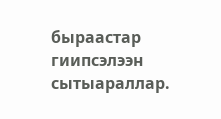быраастар гиипсэлээн сытыараллар.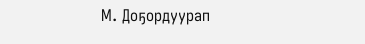М. Доҕордуурап